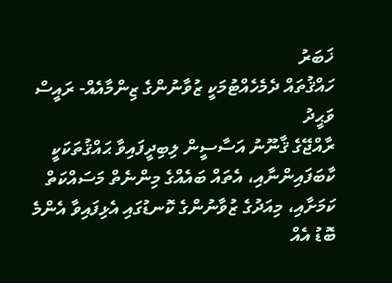ޚަބަރު
ހައްޤުތައް ދެމެހެއްޓުމަކީ ޒުވާނުންގެ ޒިންމާއެއް- ރައީސް ވަޙީދު
ރާއްޖޭގެ ޤާނޫނު އަސާސީން ލިބިދީފައިވާ ޙައްޤުތަކަކީ ކާބަފައިންނާއި، އެތައް ބައެއްގެ މިންނެތް މަސައްކަތް ކަމަށާއި، މިއަދުގެ ޒުވާނުންގެ ކޮނޑުގައި އެޅިފައިވާ އެންމެ ބޮޑު އެއް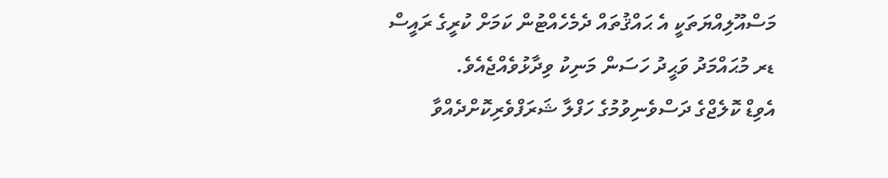މަސްއޫލިއްޔަތަކީ އެ ޙައްޤުތައް ދެމެހެއްޓުން ކަމަށް ކުރީގެ ރައީސް ޑރ މުޙައްމަދު ވަޙީދު ހަސަން މަނިކު ވިދާޅުވެއްޖެއެވެ.
އެވިޑް ކޮލެޖްގެ ދަސްވެނިވުމުގެ ހަފްލާ ޝަރަފްވެރިކޮށްދެއްވާ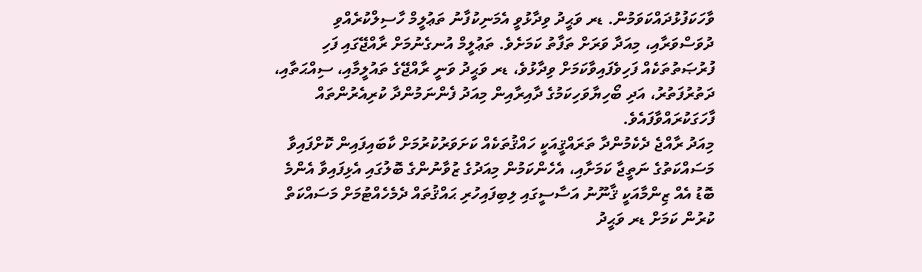ވާހަކަފުޅުދައްކަވަމުން. ޑރ ވަޙީދު ވިދާޅުވީ އެމަނިކުފާނު ތަޢުލީމް ހާސިލްކުރެއްވި ދުވަސްވަރާއި، މިއަދާ ވަރަށް ތަފާތު ކަމަށެވެ. ތަޢުލީމް އުނގެނުމަށް ރާއްޖޭގައި ފަހި ފުރުޞަތުތަކެއް ފަހިވެފައިވާކަމަށް ވިދާޅުވެ، ޑރ ވަޙީދު ވަނީ ރާއްޖޭގެ ތައުލީމާއި، ސިއްޙަތާއި، ދަތުރުފަތުރު، އަދި ބޯހިޔާވަހިކަމުގެ ދާއިރާއިން މިއަދު ފެންނަމުންދާ ކުރިއެރުންތައް ފާހަގަކުރައްވާފައެވެ.
މިއަދު ރާއްޖެ ދެކެމުންދާ ތަރައްޤީއަކީ ހައްޤުތަކެއް ކަށަވަރުކުރުމަށް ކާބައިފައިން ކޮށްފައިވާ މަސައްކަތުގެ ނަތީޖާ ކަމަށާއި، އެހެންކަމުން މިއަދުގެ ޒުވާނުންގެ ބޮލުގައި އެޅިފައިވާ އެންމެ ބޮޑު އެއް ޒިންމާއަކީ ޤާނޫނު އަސާސީގައި ލިބިފައިހުރި ޙައްޤުތައް ދެމެހެއްޓުމަށް މަސައްކަތް ކުރުން ކަމަށް ޑރ ވަޙީދު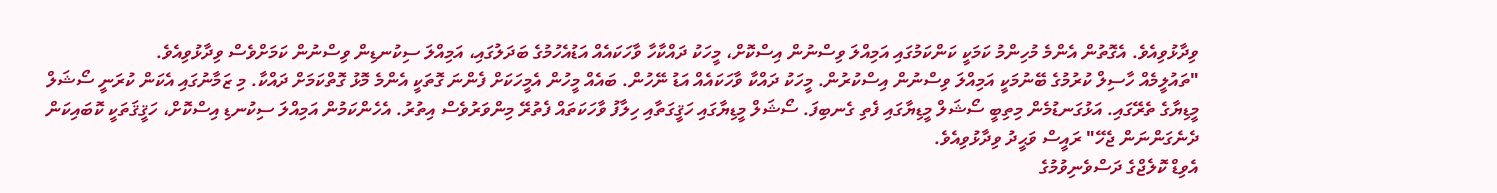ވިދާޅުވިއެވެ. އެގޮތުން އެންމެ މުހިންމު ކަމަކީ ކަންކަމުގައި އަމިއްލަ ވިސްނުން އިސްކޮށް، މީހަކު ދައްކާހާ ވާހަކައެއް އަޑުއެހުމުގެ ބަދަލުގައި، އަމިއްލަ ސިކުނޑިން ވިސްނުން ކަމަށްވެސް ވިދާޅުވިއެވެ.
"ތައުލީމެއް ހާސިލް ކުރުމުގެ ބޭނުމަކީ އަމިއްލަ ވިސްނުން އިސްކުރުން. މީހަކު ދައްކާ ވާހަކައެއް އަޑު ނޭހުން. ބައެއް މީހުން އެމީހަކަށް ފެންނަ ގޮތަކީ އެންމެ މޮޅު ގޮތްކަމަށް ދައްކާ. މި ޒަމާނުގައި އެކަން ކުރަނީ ސޯޝަލް މީޑިޔާގެ ތެރޭގައި. އަޅުގަނޑުމެން މިތިބީ ސޯޝަލް މީޑިޔާގައި ފެތި ގެނބިފަ. ސޯޝަލް މީޑިޔާގައި ހަޤީގަތާއި ހިލާފު ވާހަކަތައް ފެތުރޭ މިންވަރުވެސް އިތުރު. އެހެންކަމުން އަމިއްލަ ސިކުނޑި އިސްކޮށް، ހަޤީޤަތަކީ ކޮބައިކަން ދެނެގަންނަން ޖެހޭ" ރައީސް ވަޙީދު ވިދާޅުވިއެވެ.
އެވިޑް ކޮލެޖްގެ ދަސްވެނިވުމުގެ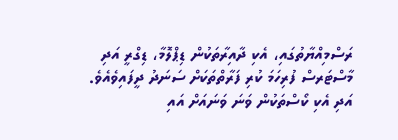ރަސްމިއްޔާތުގައި، އެކި ދާއިރާތަކުން ޑިޕްލޮމާ، ޑިގްރީ އަދި މާސްޓަރސް ފުރިހަމަ ކުރި ފަރާތްތަކަށް ސަނަދު ދީފައިވެއެވެ. އަދި އެކި ކޯސްތަކުން ވަނަ ވަނައަށް އައި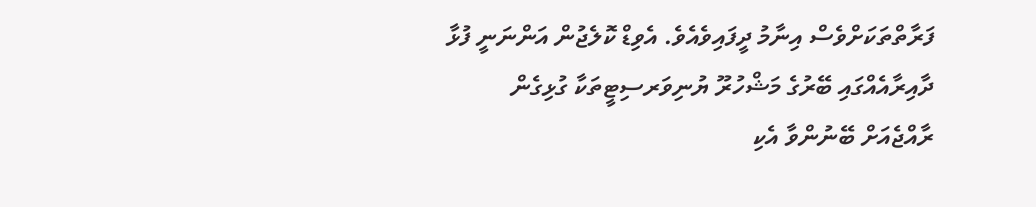ފަރާތްތަކަށްވެސް އިނާމު ދީފައިވެއެވެ. އެވިޑް ކޮލެޖުން އަންނަނީ ފުޅާ ދާއިރާއެއްގައި ބޭރުގެ މަޝްހުރޫ ޔުނިވަރސިޓީތަކާ ގުޅިގެން ރާއްޖެއަށް ބޭނުންވާ އެކި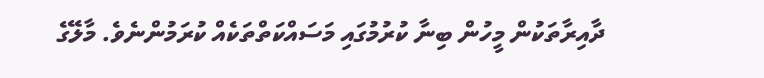ދާއިރާތަކުން މީހުން ބިނާ ކުރުމުގައި މަސައްކަތްތަކެއް ކުރަމުންނެވެ. މާލޭގެ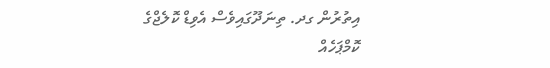އިތުރުން ގދ. ތިނަދޫގައިވެސް އެވިޑް ކޮލެޖްގެ ކޮމްޕަހެއް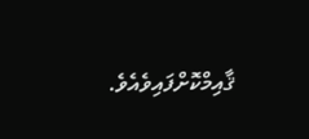ޤާއިމްކޮށްފައިވެއެވެ.